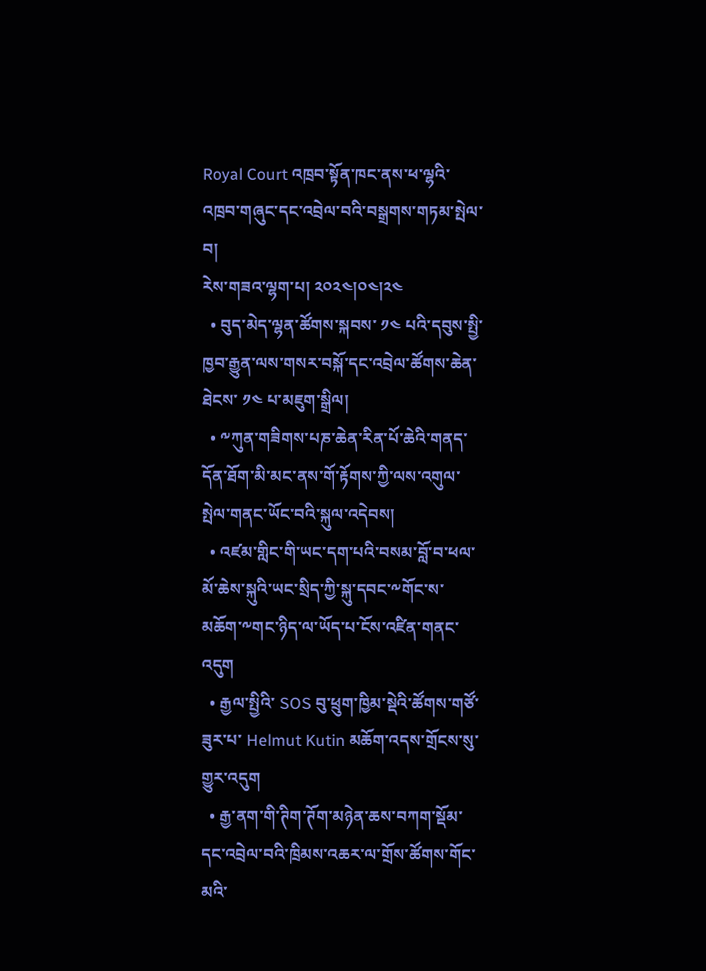Royal Court འཁྲབ་སྟོན་ཁང་ནས་ཕ་ལྷའི་འཁྲབ་གཞུང་དང་འབྲེལ་བའི་བསྒྲགས་གཏམ་སྤེལ་བ།
རེས་གཟའ་ལྷག་པ། ༢༠༢༤།༠༤།༢༤
  • བུད་མེད་ལྷན་ཚོགས་སྐབས་ ༡༤ པའི་དབུས་སྤྱི་ཁྱབ་རྒྱུན་ལས་གསར་བསྐོ་དང་འབྲེལ་ཚོགས་ཆེན་ཐེངས་ ༡༤ པ་མཇུག་སྒྲིལ།
  • ༸ཀུན་གཟིགས་པཎ་ཆེན་རིན་པོ་ཆེའི་གནད་དོན་ཐོག་མི་མང་ནས་གོ་རྟོགས་ཀྱི་ལས་འགུལ་སྤེལ་གནང་ཡོང་བའི་སྐུལ་འདེབས།
  • འཛམ་གླིང་གི་ཡང་དག་པའི་བསམ་བློ་བ་ཕལ་མོ་ཆེས་སྐུའི་ཡང་སྲིད་ཀྱི་སྐུ་དབང་༸གོང་ས་མཆོག་༸གང་ཉིད་ལ་ཡོད་པ་ངོས་འཛིན་གནང་འདུག
  • རྒྱལ་སྤྱིའི་ SOS བུ་ཕྲུག་ཁྱིམ་སྡེའི་ཚོགས་གཙོ་ཟུར་པ་ Helmut Kutin མཆོག་འདས་གྲོངས་སུ་གྱུར་འདུག
  • རྒྱ་ནག་གི་ཊིག་ཊོག་མཉེན་ཆས་བཀག་སྡོམ་དང་འབྲེལ་བའི་ཁྲིམས་འཆར་ལ་གྲོས་ཚོགས་གོང་མའི་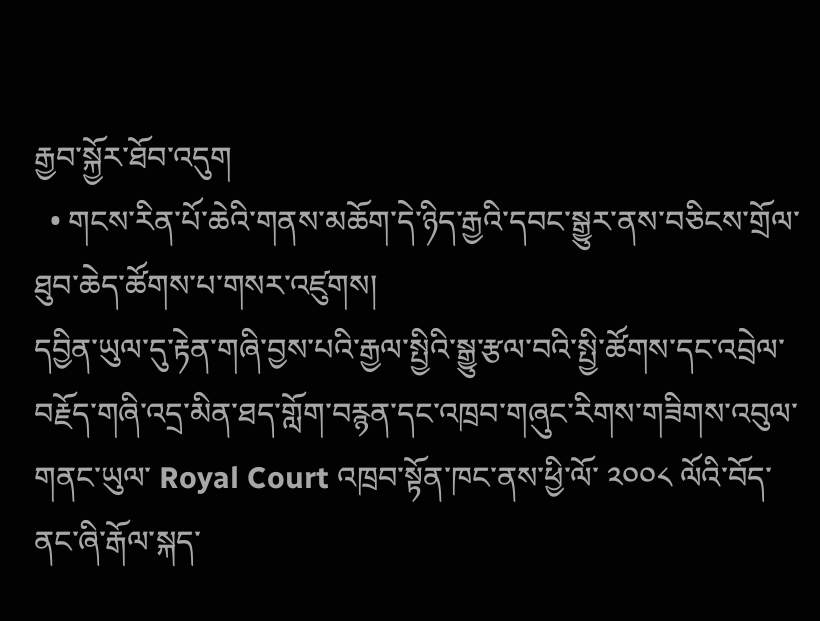རྒྱབ་སྐྱོར་ཐོབ་འདུག
  • གངས་རིན་པོ་ཆེའི་གནས་མཆོག་དེ་ཉིད་རྒྱའི་དབང་སྒྱུར་ནས་བཅིངས་གྲོལ་ཐུབ་ཆེད་ཚོགས་པ་གསར་འཛུགས།
དབྱིན་ཡུལ་དུ་རྟེན་གཞི་བྱས་པའི་རྒྱལ་སྤྱིའི་སྒྱུ་རྩལ་བའི་སྤྱི་ཚོགས་དང་འབྲེལ་བརྗོད་གཞི་འདྲ་མིན་ཐད་གློག་བརྙན་དང་འཁྲབ་གཞུང་རིགས་གཟིགས་འབུལ་གནང་ཡུལ་ Royal Court འཁྲབ་སྟོན་ཁང་ནས་ཕྱི་ལོ་ ༢༠༠༨ ལོའི་བོད་ནང་ཞི་རྒོལ་སྐད་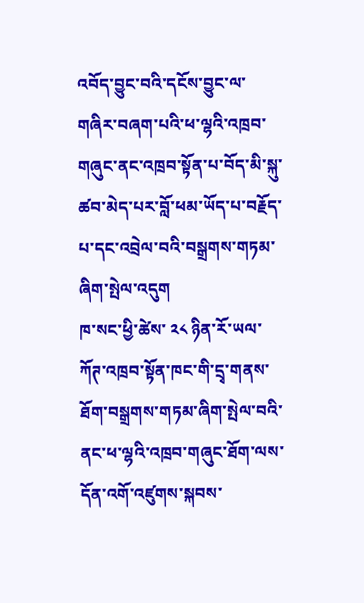འབོད་བྱུང་བའི་དངོས་བྱུང་ལ་གཞིར་བཞག་པའི་ཕ་ལྷའི་འཁྲབ་གཞུང་ནང་འཁྲབ་སྟོན་པ་བོད་མི་སྐུ་ཚབ་མེད་པར་བློ་ཕམ་ཡོད་པ་བརྗོད་པ་དང་འབྲེལ་བའི་བསྒྲགས་གཏམ་ཞིག་སྤེལ་འདུག
ཁ་སང་ཕྱི་ཚེས་ ༢༨ ཉིན་རོ་ཡལ་ཀོཊ་འཁྲབ་སྟོན་ཁང་གི་དྲྭ་གནས་ཐོག་བསྒྲགས་གཏམ་ཞིག་སྤེལ་བའི་ནང་ཕ་ལྷའི་འཁྲབ་གཞུང་ཐོག་ལས་དོན་འགོ་འཛུགས་སྐབས་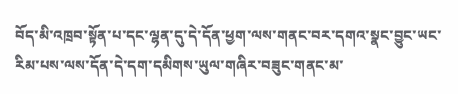བོད་མི་འཁྲབ་སྟོན་པ་དང་ལྷན་དུ་དེ་དོན་ཕྱག་ལས་གནང་བར་དགའ་སྣང་བྱུང་ཡང་རིམ་པས་ལས་དོན་དེ་དག་དམིགས་ཡུལ་གཞིར་བཟུང་གནང་མ་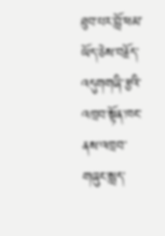ཐུབ་པར་བློ་ཕམ་ཡོད་ཅེས་བརྗོད་འདུགགཞི་རྩའི་འཁྲབ་སྟོན་ཁང་ནས་འཁྲབ་གཞུང་སླད་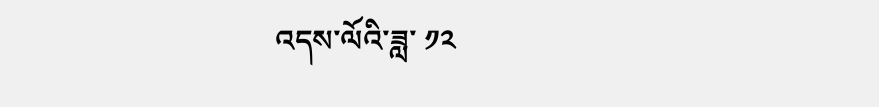འདས་ལོའི་ཟླ་ ༡༢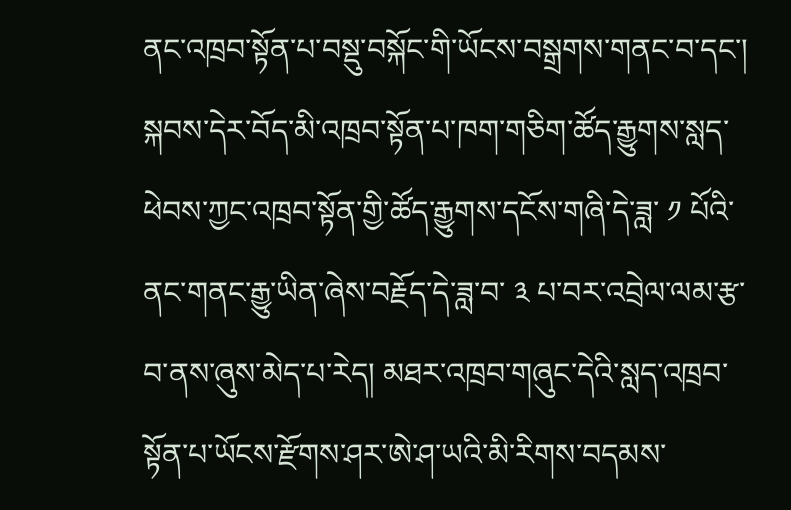ནང་འཁྲབ་སྟོན་པ་བསྡུ་བསྐོང་གི་ཡོངས་བསྒྲགས་གནང་བ་དང་། སྐབས་དེར་བོད་མི་འཁྲབ་སྟོན་པ་ཁག་གཅིག་ཚོད་རྒྱུགས་སླད་ཕེབས་ཀྱང་འཁྲབ་སྟོན་གྱི་ཚོད་རྒྱུགས་དངོས་གཞི་དེ་ཟླ་ ༡ པོའི་ནང་གནང་རྒྱུ་ཡིན་ཞེས་བརྗོད་དེ་ཟླ་བ་ ༣ པ་བར་འབྲེལ་ལམ་རྩ་བ་ནས་ཞུས་མེད་པ་རེད། མཐར་འཁྲབ་གཞུང་དེའི་སླད་འཁྲབ་སྟོན་པ་ཡོངས་རྫོགས་ཤར་ཨེ་ཤ་ཡའི་མི་རིགས་བདམས་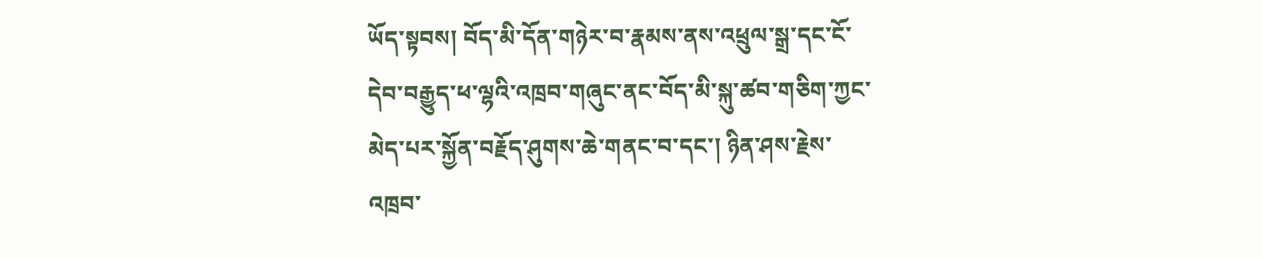ཡོད་སྟབས། བོད་མི་དོན་གཉེར་བ་རྣམས་ནས་འཕྲུལ་སྒྲ་དང་ངོ་དེབ་བརྒྱུད་ཕ་ལྷའི་འཁྲབ་གཞུང་ནང་བོད་མི་སྐུ་ཚབ་གཅིག་ཀྱང་མེད་པར་སྐྱོན་བརྗོད་ཤུགས་ཆེ་གནང་བ་དང་། ཉིན་ཤས་རྗེས་འཁྲབ་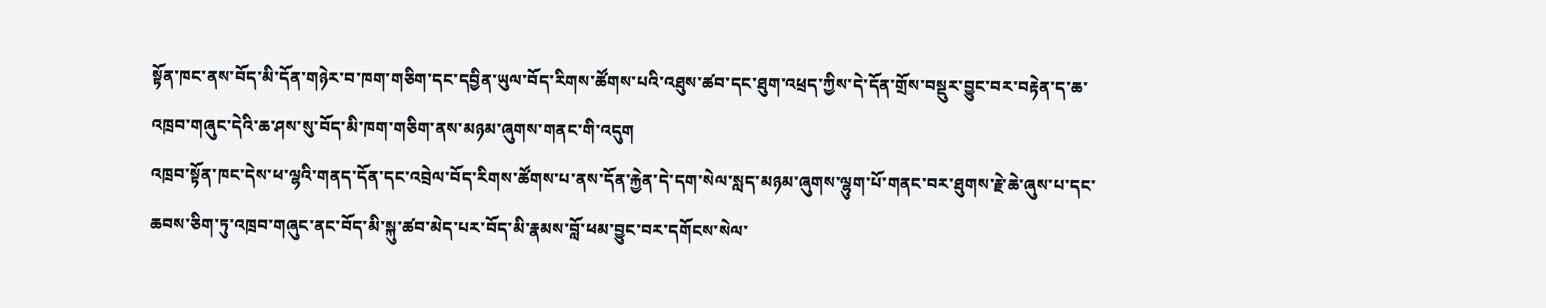སྟོན་ཁང་ནས་བོད་མི་དོན་གཉེར་བ་ཁག་གཅིག་དང་དབྱིན་ཡུལ་བོད་རིགས་ཚོགས་པའི་འཐུས་ཚབ་དང་ཐུག་འཕྲད་ཀྱིས་དེ་དོན་གྲོས་བསྡུར་བྱུང་བར་བརྟེན་ད་ཆ་འཁྲབ་གཞུང་དེའི་ཆ་ཤས་སུ་བོད་མི་ཁག་གཅིག་ནས་མཉམ་ཞུགས་གནང་གི་འདུག
འཁྲབ་སྟོན་ཁང་དེས་ཕ་ལྷའི་གནད་དོན་དང་འབྲེལ་བོད་རིགས་ཚོགས་པ་ནས་དོན་རྐྱེན་དེ་དག་སེལ་སླད་མཉམ་ཞུགས་ལྷུག་པོ་གནང་བར་ཐུགས་རྗེ་ཆེ་ཞུས་པ་དང་ཆབས་ཅིག་ཏུ་འཁྲབ་གཞུང་ནང་བོད་མི་སྐུ་ཚབ་མེད་པར་བོད་མི་རྣམས་བློ་ཕམ་བྱུང་བར་དགོངས་སེལ་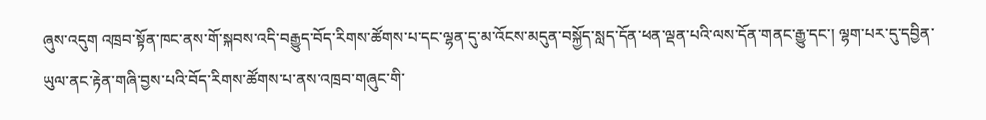ཞུས་འདུག འཁྲབ་སྟོན་ཁང་ནས་གོ་སྐབས་འདི་བརྒྱུད་བོད་རིགས་ཚོགས་པ་དང་ལྷན་དུ་མ་འོངས་མདུན་བསྐྱོད་སླད་དོན་ཕན་ལྡན་པའི་ལས་དོན་གནང་རྒྱུ་དང་། ལྷག་པར་དུ་དབྱིན་ཡུལ་ནང་རྟེན་གཞི་བྱས་པའི་བོད་རིགས་ཚོགས་པ་ནས་འཁྲབ་གཞུང་གི་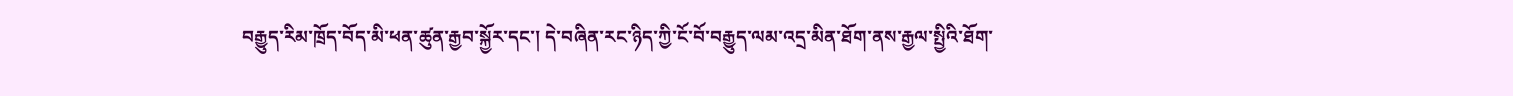བརྒྱུད་རིམ་ཁྲོད་བོད་མི་ཕན་ཚུན་རྒྱབ་སྐྱོར་དང་། དེ་བཞིན་རང་ཉིད་ཀྱི་ངོ་བོ་བརྒྱུད་ལམ་འདྲ་མིན་ཐོག་ནས་རྒྱལ་སྤྱིའི་ཐོག་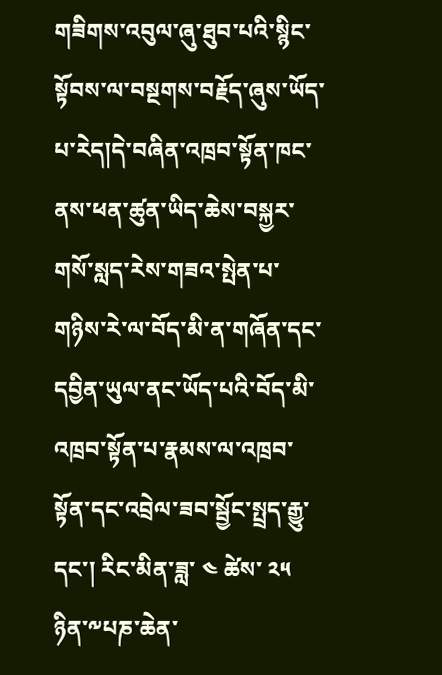གཟིགས་འབུལ་ཞུ་ཐུབ་པའི་སྙིང་སྟོབས་ལ་བསྔགས་བརྗོད་ཞུས་ཡོད་པ་རེད།དེ་བཞིན་འཁྲབ་སྟོན་ཁང་ནས་ཕན་ཚུན་ཡིད་ཆེས་བསྐྱར་གསོ་སླད་རེས་གཟའ་སྤེན་པ་གཉིས་རེ་ལ་བོད་མི་ན་གཞོན་དང་དབྱིན་ཡུལ་ནང་ཡོད་པའི་བོད་མི་འཁྲབ་སྟོན་པ་རྣམས་ལ་འཁྲབ་སྟོན་དང་འབྲེལ་ཟབ་སྦྱོང་སྤྲད་རྒྱུ་དང་། རིང་མིན་ཟླ་ ༤ ཚེས་ ༢༥ ཉིན་༸པཎ་ཆེན་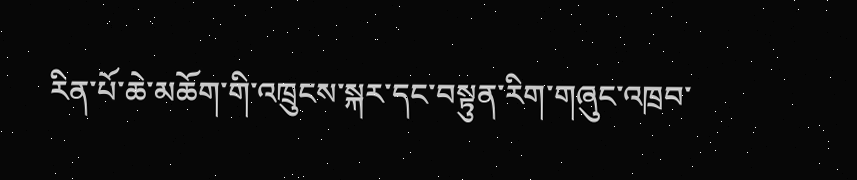རིན་པོ་ཆེ་མཆོག་གི་འཁྲུངས་སྐར་དང་བསྟུན་རིག་གཞུང་འཁྲབ་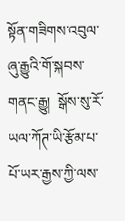སྟོན་གཟིགས་འབུལ་ཞུ་རྒྱུའི་གོ་སྐབས་གནང་རྒྱུ།  སྒོས་སུ་རོ་ཡལ་ཀོཊ་ཡི་རྩོམ་པ་པོ་ཡར་རྒྱས་ཀྱི་ལས་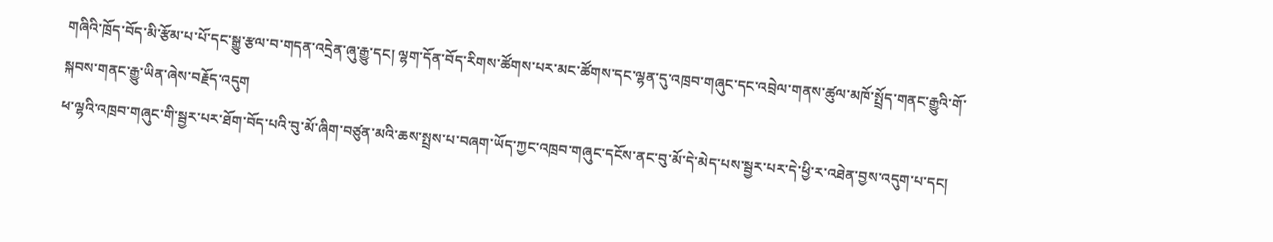གཞིའི་ཁྲོད་བོད་མི་རྩོམ་པ་པོ་དང་སྒྱུ་རྩལ་བ་གདན་འདྲེན་ཞུ་རྒྱུ་དང། ལྷག་དོན་བོད་རིགས་ཚོགས་པར་མང་ཚོགས་དང་ལྷན་དུ་འཁྲབ་གཞུང་དང་འབྲེལ་གནས་ཚུལ་མཁོ་སྤྲོད་གནང་རྒྱུའི་གོ་སྐབས་གནང་རྒྱུ་ཡིན་ཞེས་བརྗོད་འདུག
ཕ་ལྷའི་འཁྲབ་གཞུང་གི་སྦྱར་པར་ཐོག་བོད་པའི་བུ་མོ་ཞིག་བཙུན་མའི་ཆས་སྤྲས་པ་བཞག་ཡོད་ཀྱང་འཁྲབ་གཞུང་དངོས་ནང་བུ་མོ་དེ་མེད་པས་སྦྱར་པར་དེ་ཕྱི་ར་འཐེན་བྱས་འདུག་པ་དང།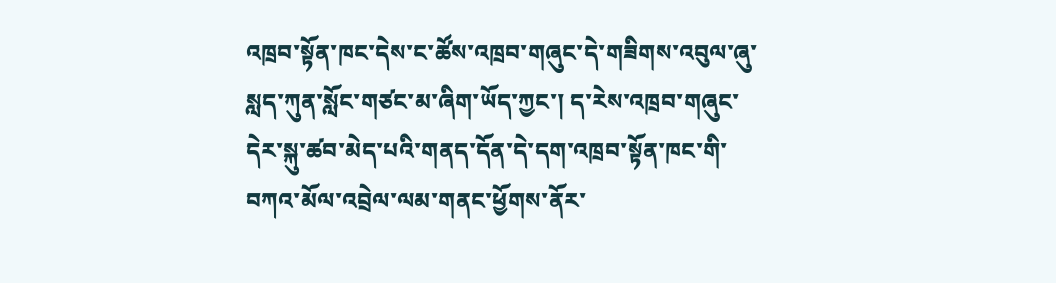འཁྲབ་སྟོན་ཁང་དེས་ང་ཚོས་འཁྲབ་གཞུང་དེ་གཟིགས་འབུལ་ཞུ་སླད་ཀུན་སློང་གཙང་མ་ཞིག་ཡོད་ཀྱང་། ད་རེས་འཁྲབ་གཞུང་དེར་སྐུ་ཚབ་མེད་པའི་གནད་དོན་དེ་དག་འཁྲབ་སྟོན་ཁང་གི་བཀའ་མོལ་འབྲེལ་ལམ་གནང་ཕྱོགས་ནོར་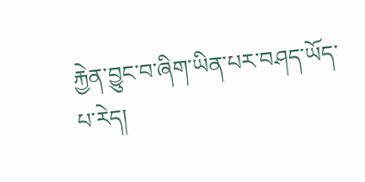རྐྱེན་བྱུང་བ་ཞིག་ཡིན་པར་བཤད་ཡོད་པ་རེད།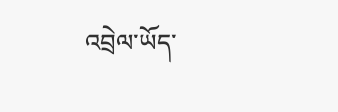འབྲེལ་ཡོད་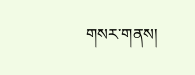གསར་གནས།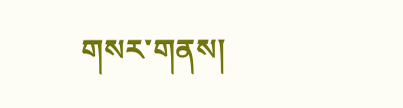གསར་གནས།